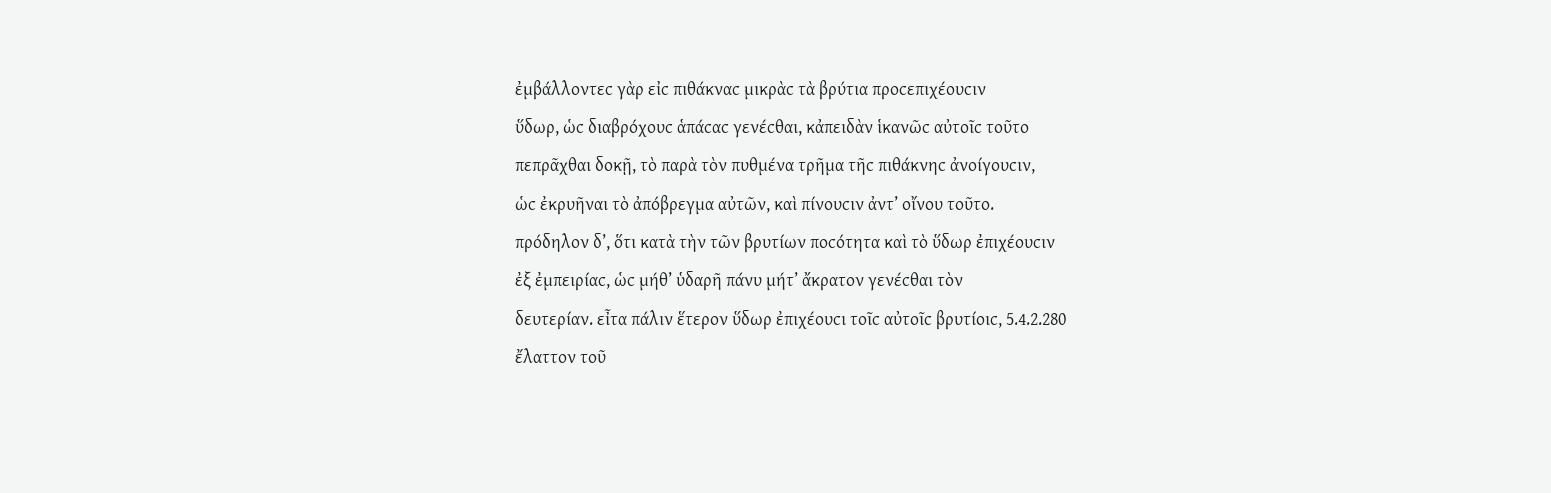ἐμβάλλοντεϲ γὰρ εἰϲ πιθάκναϲ μικρὰϲ τὰ βρύτια προϲεπιχέουϲιν
ὕδωρ, ὡϲ διαβρόχουϲ ἁπάϲαϲ γενέϲθαι, κἀπειδὰν ἱκανῶϲ αὐτοῖϲ τοῦτο
πεπρᾶχθαι δοκῇ, τὸ παρὰ τὸν πυθμένα τρῆμα τῆϲ πιθάκνηϲ ἀνοίγουϲιν,
ὡϲ ἐκρυῆναι τὸ ἀπόβρεγμα αὐτῶν, καὶ πίνουϲιν ἀντ’ οἴνου τοῦτο.
πρόδηλον δ’, ὅτι κατὰ τὴν τῶν βρυτίων ποϲότητα καὶ τὸ ὕδωρ ἐπιχέουϲιν
ἐξ ἐμπειρίαϲ, ὡϲ μήθ’ ὑδαρῆ πάνυ μήτ’ ἄκρατον γενέϲθαι τὸν
δευτερίαν. εἶτα πάλιν ἕτερον ὕδωρ ἐπιχέουϲι τοῖϲ αὐτοῖϲ βρυτίοιϲ, 5.4.2.280
ἔλαττον τοῦ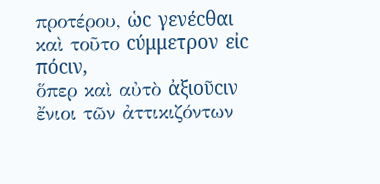προτέρου, ὡϲ γενέϲθαι καὶ τοῦτο ϲύμμετρον εἰϲ πόϲιν,
ὅπερ καὶ αὐτὸ ἀξιοῦϲιν ἔνιοι τῶν ἀττικιζόντων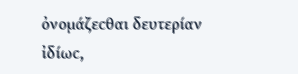ὀνομάζεϲθαι δευτερίαν
ἰδίωϲ,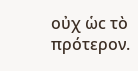οὐχ ὡϲ τὸ πρότερον.